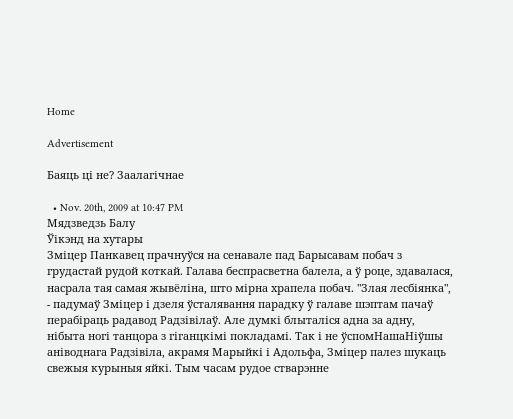Home

Advertisement

Баяць ці не? Заалагічнае

  • Nov. 20th, 2009 at 10:47 PM
Мядзведзь Балу
Ўікэнд на хутары
Зміцер Панкавец прачнуўся на сенавале пад Барысавам побач з грудастай рудой коткай. Галава беспрасветна балела, а ў роце, здавалася, насрала тая самая жывёліна, што мірна храпела побач. "Злая лесбіянка", - падумаў Зміцер і дзеля ўсталявання парадку ў галаве шэптам пачаў перабіраць радавод Радзівілаў. Але думкі блыталіся адна за адну, нібыта ногі танцора з гіганцкімі покладамі. Так і не ўспомНашаНіўшы аніводнага Радзівіла, акрамя Марыйкі і Адольфа, Зміцер палез шукаць свежыя курыныя яйкі. Тым часам рудое стварэнне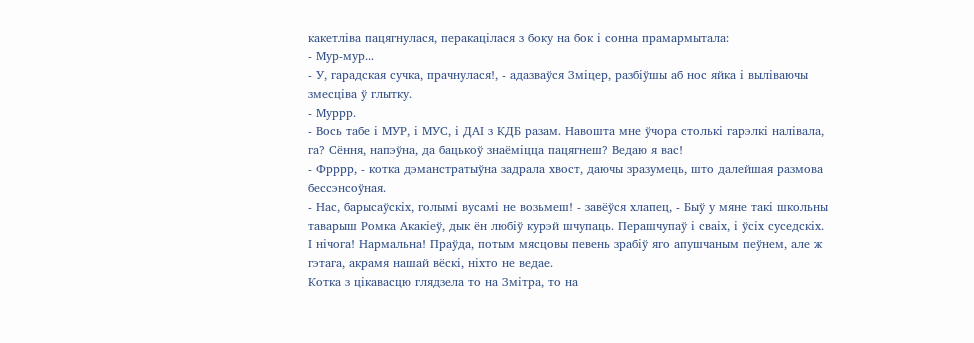какетліва пацягнулася, перакацілася з боку на бок і сонна прамармытала:
- Мур-мур...
- У, гарадская сучка, прачнулася!, - адазваўся Зміцер, разбіўшы аб нос яйка і выліваючы змесціва ў глытку.
- Муррр.
- Вось табе і МУР, і МУС, і ДАІ з КДБ разам. Навошта мне ўчора столькі гарэлкі налівала, га? Сёння, напэўна, да бацькоў знаёміцца пацягнеш? Ведаю я вас!
- Фрррр, - котка дэманстратыўна задрала хвост, даючы зразумець, што далейшая размова бессэнсоўная.
- Нас, барысаўскіх, голымі вусамі не возьмеш! - завёўся хлапец, - Быў у мяне такі школьны таварыш Ромка Акакіеў, дык ён любіў курэй шчупаць. Перашчупаў і сваіх, і ўсіх суседскіх. І нічога! Нармальна! Праўда, потым мясцовы певень зрабіў яго апушчаным пеўнем, але ж гэтага, акрамя нашай вёскі, ніхто не ведае.
Котка з цікавасцю глядзела то на Змітра, то на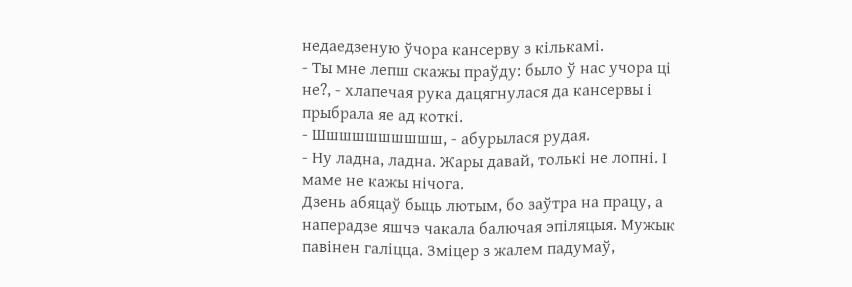недаедзеную ўчора кансерву з кількамі.
- Ты мне лепш скажы праўду: было ў нас учора ці не?, - хлапечая рука дацягнулася да кансервы і прыбрала яе ад коткі.
- Шшшшшшшшшш, - абурылася рудая.
- Ну ладна, ладна. Жары давай, толькі не лопні. І маме не кажы нічога.
Дзень абяцаў быць лютым, бо заўтра на працу, а наперадзе яшчэ чакала балючая эпіляцыя. Мужык павінен галіцца. Зміцер з жалем падумаў,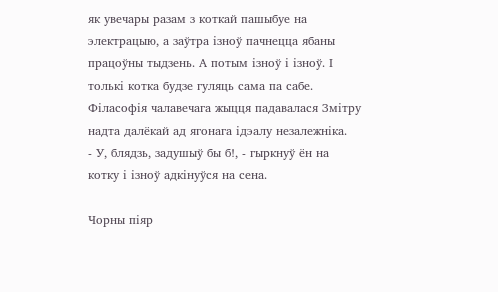як увечары разам з коткай пашыбуе на электрацыю, а заўтра ізноў пачнецца ябаны працоўны тыдзень. А потым ізноў і ізноў. І толькі котка будзе гуляць сама па сабе. Філасофія чалавечага жыцця падавалася Змітру надта далёкай ад ягонага ідэалу незалежніка.
- У, блядзь, задушыў бы б!, - гыркнуў ён на котку і ізноў адкінуўся на сена.

Чорны піяр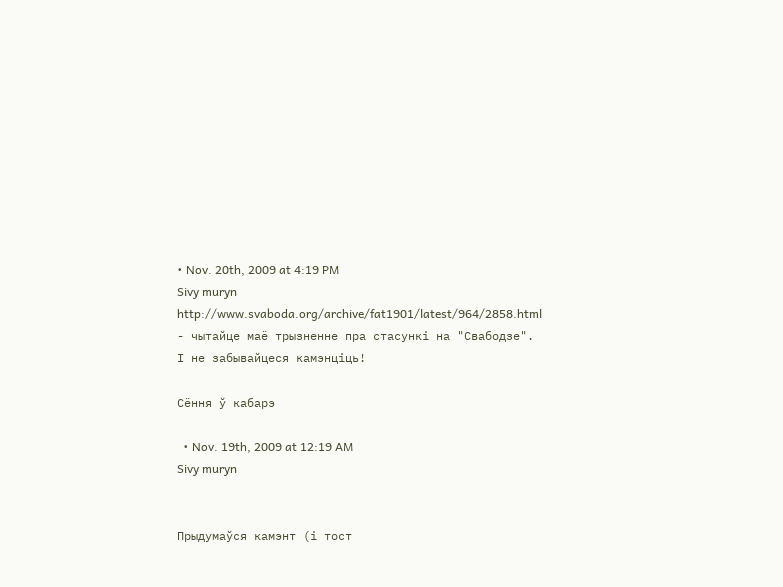• Nov. 20th, 2009 at 4:19 PM
Sivy muryn
http://www.svaboda.org/archive/fat1901/latest/964/2858.html - чытайце маё трызненне пра стасункі на "Свабодзе". І не забывайцеcя камэнціць!

Сёння ў кабарэ

  • Nov. 19th, 2009 at 12:19 AM
Sivy muryn


Прыдумаўся камэнт (і тост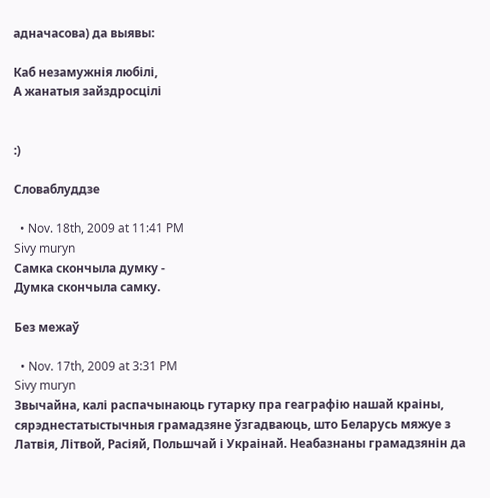адначасова) да выявы:

Каб незамужнія любілі,
А жанатыя зайздросцілі


:)

Словаблуддзе

  • Nov. 18th, 2009 at 11:41 PM
Sivy muryn
Самка скончыла думку -
Думка скончыла самку.

Без межаў

  • Nov. 17th, 2009 at 3:31 PM
Sivy muryn
Звычайна, калі распачынаюць гутарку пра геаграфію нашай краіны, сярэднестатыстычныя грамадзяне ўзгадваюць, што Беларусь мяжуе з Латвія, Літвой, Расіяй, Польшчай і Украінай. Неабазнаны грамадзянін да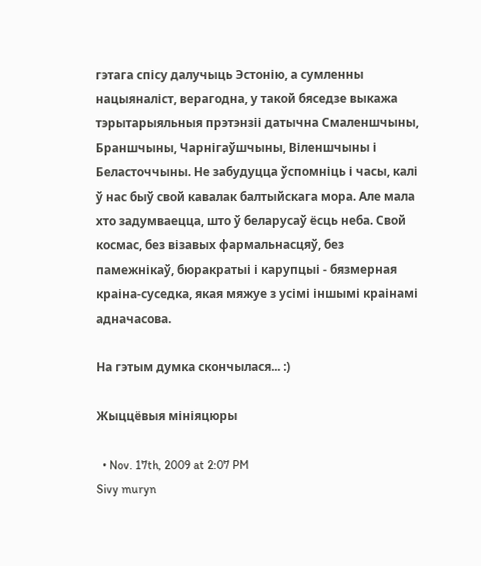гэтага спісу далучыць Эстонію, а сумленны нацыяналіст, верагодна, у такой бяседзе выкажа тэрытарыяльныя прэтэнзіі датычна Смаленшчыны, Браншчыны, Чарнігаўшчыны, Віленшчыны і Беласточчыны. Не забудуцца ўспомніць і часы, калі ў нас быў свой кавалак балтыйскага мора. Але мала хто задумваецца, што ў беларусаў ёсць неба. Свой космас, без візавых фармальнасцяў, без памежнікаў, бюракратыі і карупцыі - бязмерная краіна-суседка, якая мяжуе з усімі іншымі краінамі адначасова.

На гэтым думка скончылася... :)

Жыццёвыя мініяцюры

  • Nov. 17th, 2009 at 2:07 PM
Sivy muryn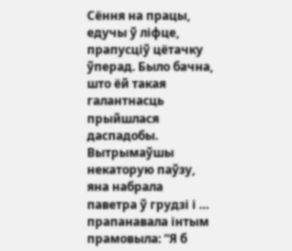Сёння на працы, едучы ў ліфце, прапусціў цётачку ўперад. Было бачна, што ёй такая галантнасць прыйшлася даспадобы. Вытрымаўшы некаторую паўзу, яна набрала паветра ў грудзі і … прапанавала інтым прамовыла: “Я б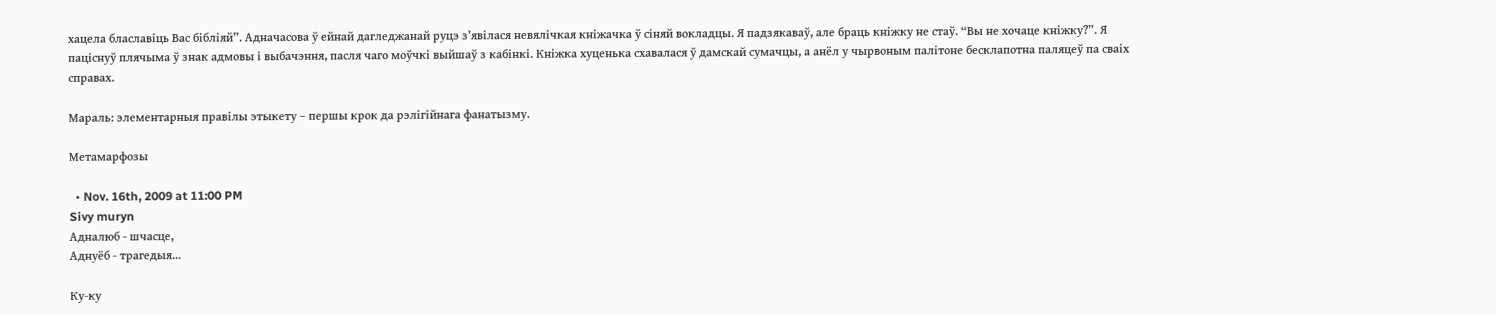хацела блаславіць Вас бібліяй”. Адначасова ў ейнай дагледжанай руцэ з’явілася невялічкая кніжачка ў сіняй вокладцы. Я падзякаваў, але браць кніжку не стаў. “Вы не хочаце кніжку?”. Я паціснуў плячыма ў знак адмовы і выбачэння, пасля чаго моўчкі выйшаў з кабінкі. Кніжка хуценька схавалася ў дамскай сумачцы, а анёл у чырвоным палітоне бесклапотна паляцеў па сваіх справах.

Мараль: элементарныя правілы этыкету – першы крок да рэлігійнага фанатызму.

Метамарфозы

  • Nov. 16th, 2009 at 11:00 PM
Sivy muryn
Адналюб - шчасце,
Аднуёб - трагедыя...

Ку-ку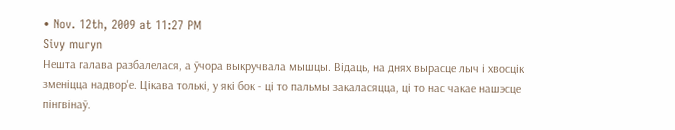• Nov. 12th, 2009 at 11:27 PM
Sivy muryn
Нешта галава разбалелася, а ўчора выкручвала мышцы. Відаць, на днях вырасце лыч і хвосцік зменіцца надвор'е. Цікава толькі, у які бок - ці то пальмы закаласяцца, ці то нас чакае нашэсце пінгвінаў.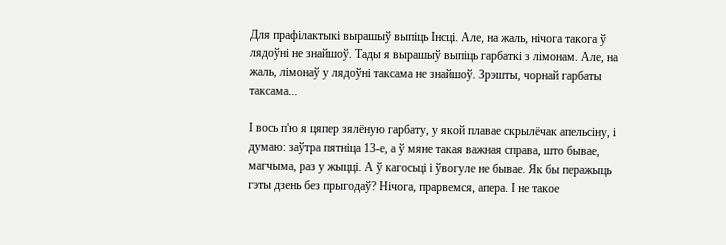Для прафілактыкі вырашыў выпіць Інсці. Але, на жаль, нічога такога ў лядоўні не знайшоў. Тады я вырашыў выпіць гарбаткі з лімонам. Але, на жаль, лімонаў у лядоўні таксама не знайшоў. Зрэшты, чорнай гарбаты таксама...

І вось п'ю я цяпер зялёную гарбату, у якой плавае скрылёчак апельсіну, і думаю: заўтра пятніца 13-е, а ў мяне такая важная справа, што бывае, магчыма, раз у жыцці. А ў кагосьці і ўвогуле не бывае. Як бы перажыць гэты дзень без прыгодаў? Нічога, прарвемся, апера. І не такое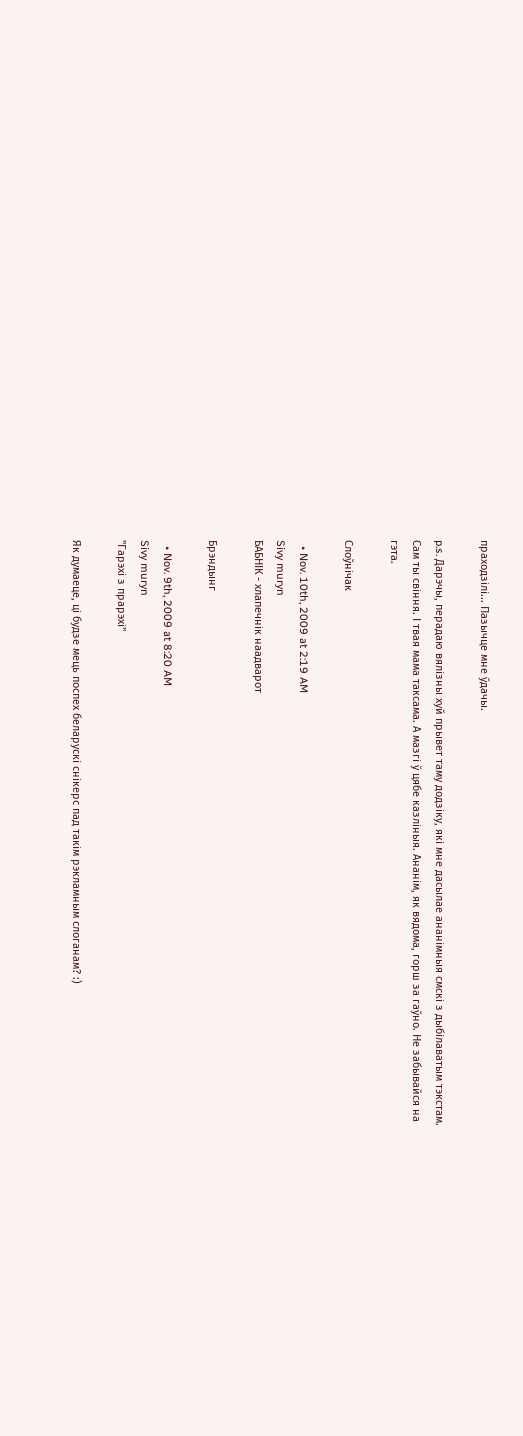праходзілі... Пазычце мне ўдачы.

p.s. Дарэчы, перадаю вялізны хуй прывет таму додзіку, які мне дасылае ананімныя смскі з дыбілаватым тэкстам. Сам ты свіння. І твая мама таксама. А мазгі ў цябе казліныя. Ананім, як вядома, горш за гаўно. Не забывайся на гэта.

Слоўнічак

  • Nov. 10th, 2009 at 2:19 AM
Sivy muryn
БАБНІК - хлапечнік наадварот

Брэндынг

  • Nov. 9th, 2009 at 8:20 AM
Sivy muryn
"Гарэхі з прарэхі"

Як думаеце, ці будзе мець поспех беларускі снікерс пад такім рэкламным слоганам? :)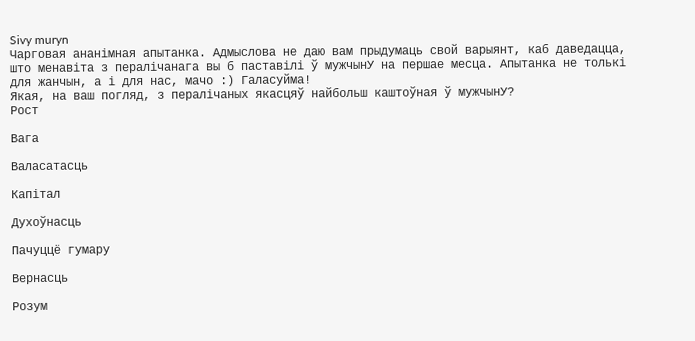Sivy muryn
Чарговая ананімная апытанка. Адмыслова не даю вам прыдумаць свой варыянт, каб даведацца, што менавіта з пералічанага вы б паставілі ў мужчынУ на першае месца. Апытанка не толькі для жанчын, а і для нас, мачо :) Галасуйма!
Якая, на ваш погляд, з пералічаных якасцяў найбольш каштоўная ў мужчынУ?
Рост

Вага

Валасатасць

Капітал

Духоўнасць

Пачуццё гумару

Вернасць

Розум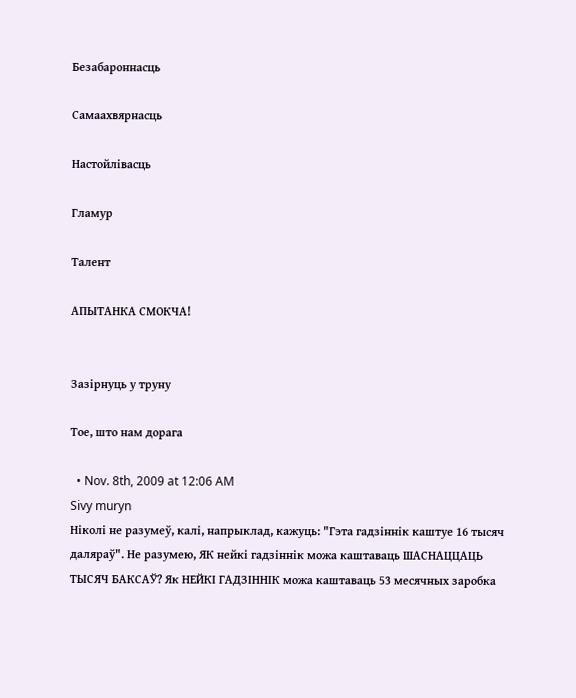Безабароннасць

Самаахвярнасць

Настойлівасць

Гламур

Талент

АПЫТАНКА СМОКЧА!


Зазірнуць у труну

Тое, што нам дорага

  • Nov. 8th, 2009 at 12:06 AM
Sivy muryn
Ніколі не разумеў, калі, напрыклад, кажуць: "Гэта гадзіннік каштуе 16 тысяч даляраў". Не разумею, ЯК нейкі гадзіннік можа каштаваць ШАСНАЦЦАЦЬ ТЫСЯЧ БАКСАЎ? Як НЕЙКІ ГАДЗІННІК можа каштаваць 53 месячных заробка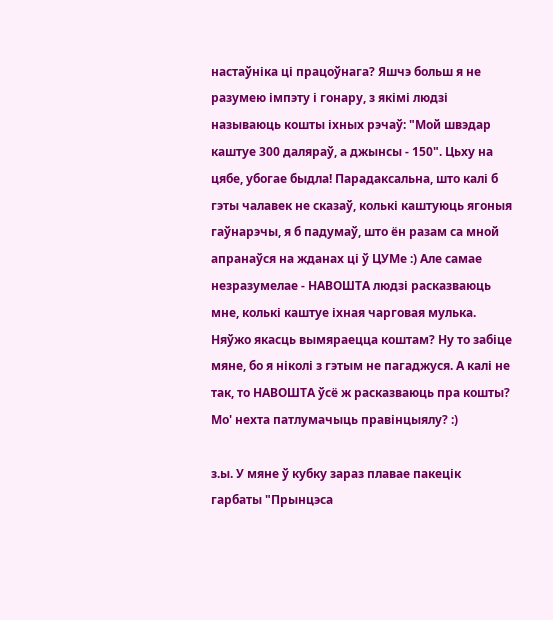настаўніка ці працоўнага? Яшчэ больш я не разумею імпэту і гонару, з якімі людзі называюць кошты іхных рэчаў: "Мой швэдар каштуе 300 даляраў, а джынсы - 150". Цьху на цябе, убогае быдла! Парадаксальна, што калі б гэты чалавек не сказаў, колькі каштуюць ягоныя гаўнарэчы, я б падумаў, што ён разам са мной апранаўся на жданах ці ў ЦУМе :) Але самае незразумелае - НАВОШТА людзі расказваюць мне, колькі каштуе іхная чарговая мулька. Няўжо якасць вымяраецца коштам? Ну то забіце мяне, бо я ніколі з гэтым не пагаджуся. А калі не так, то НАВОШТА ўсё ж расказваюць пра кошты? Мо' нехта патлумачыць правінцыялу? :)

з.ы. У мяне ў кубку зараз плавае пакецік гарбаты "Прынцэса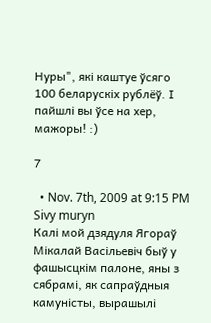Нуры", які каштуе ўсяго 100 беларускіх рублёў. І пайшлі вы ўсе на хер, мажоры! :)

7

  • Nov. 7th, 2009 at 9:15 PM
Sivy muryn
Калі мой дзядуля Ягораў Мікалай Васільевіч быў у фашысцкім палоне, яны з сябрамі, як сапраўдныя камуністы, вырашылі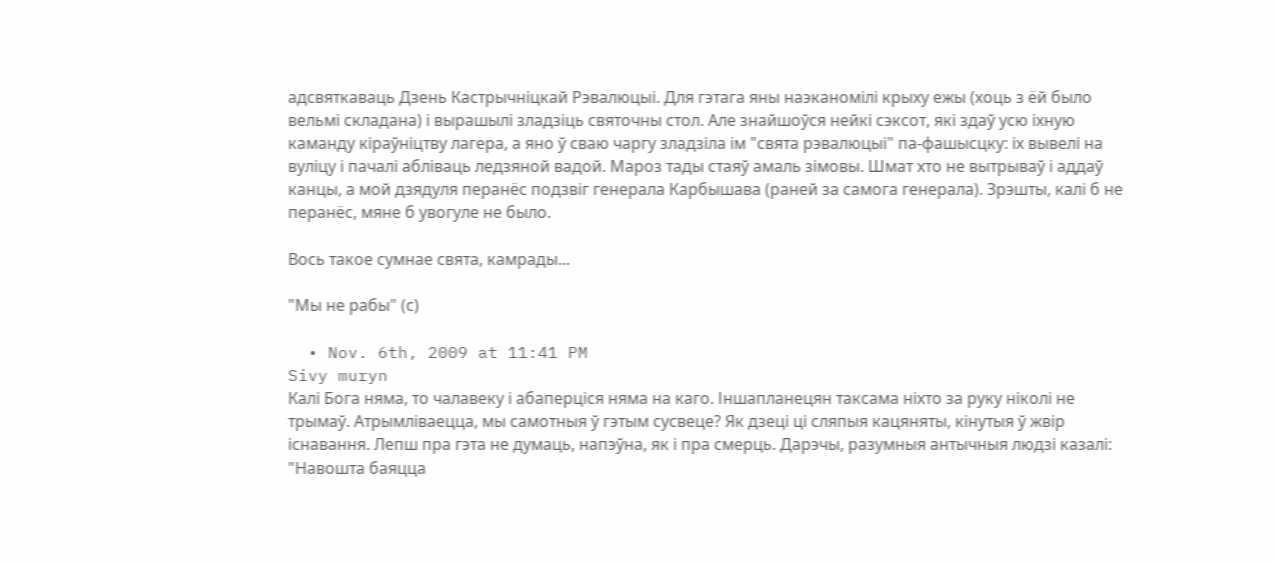адсвяткаваць Дзень Кастрычніцкай Рэвалюцыі. Для гэтага яны наэканомілі крыху ежы (хоць з ёй было вельмі складана) і вырашылі зладзіць святочны стол. Але знайшоўся нейкі сэксот, які здаў усю іхную каманду кіраўніцтву лагера, а яно ў сваю чаргу зладзіла ім "свята рэвалюцыі" па-фашысцку: іх вывелі на вуліцу і пачалі абліваць ледзяной вадой. Мароз тады стаяў амаль зімовы. Шмат хто не вытрываў і аддаў канцы, а мой дзядуля перанёс подзвіг генерала Карбышава (раней за самога генерала). Зрэшты, калі б не перанёс, мяне б увогуле не было.

Вось такое сумнае свята, камрады...

"Мы не рабы" (с)

  • Nov. 6th, 2009 at 11:41 PM
Sivy muryn
Калі Бога няма, то чалавеку і абаперціся няма на каго. Іншапланецян таксама ніхто за руку ніколі не трымаў. Атрымліваецца, мы самотныя ў гэтым сусвеце? Як дзеці ці сляпыя кацяняты, кінутыя ў жвір існавання. Лепш пра гэта не думаць, напэўна, як і пра смерць. Дарэчы, разумныя антычныя людзі казалі: "Навошта баяцца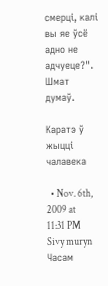смерці, калі вы яе ўсё адно не адчуеце?". Шмат думаў.

Каратэ ў жыцці чалавека

  • Nov. 6th, 2009 at 11:31 PM
Sivy muryn
Часам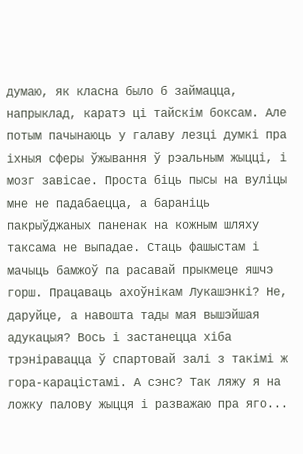думаю, як класна было б займацца, напрыклад, каратэ ці тайскім боксам. Але потым пачынаюць у галаву лезці думкі пра іхныя сферы ўжывання ў рэальным жыцці, і мозг завісае. Проста біць пысы на вуліцы мне не падабаецца, а бараніць пакрыўджаных паненак на кожным шляху таксама не выпадае. Стаць фашыстам і мачыць бамжоў па расавай прыкмеце яшчэ горш. Працаваць ахоўнікам Лукашэнкі? Не, даруйце, а навошта тады мая вышэйшая адукацыя? Вось і застанецца хіба трэніравацца ў спартовай залі з такімі ж гора-карацістамі. А сэнс? Так ляжу я на ложку палову жыцця і разважаю пра яго...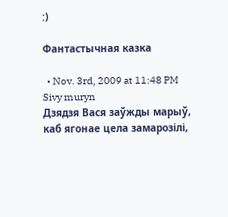:)

Фантастычная казка

  • Nov. 3rd, 2009 at 11:48 PM
Sivy muryn
Дзядзя Вася заўжды марыў, каб ягонае цела замарозілі,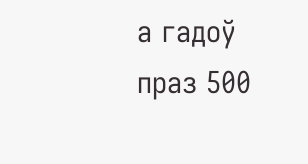а гадоў праз 500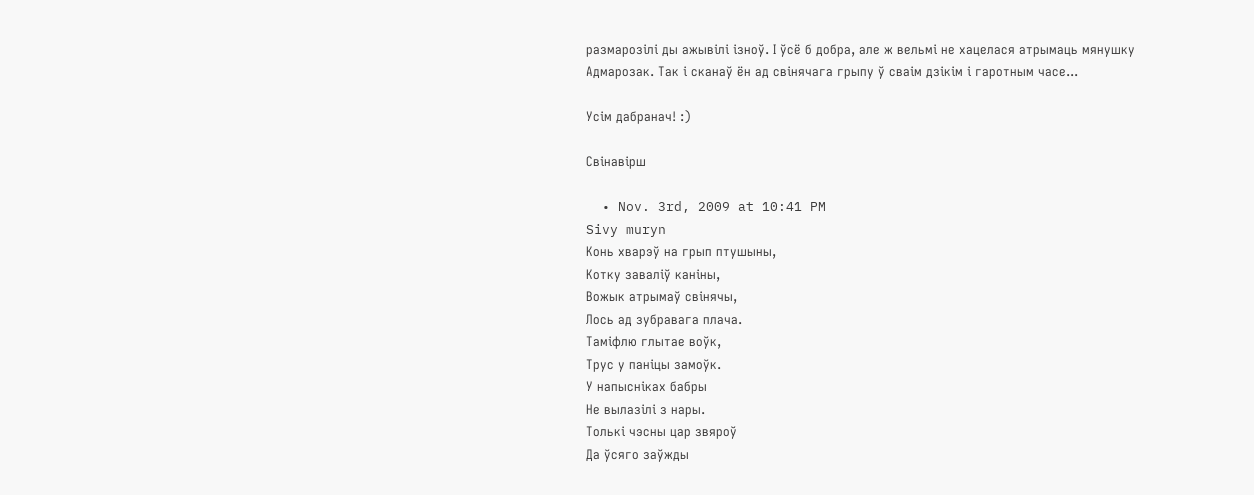размарозілі ды ажывілі ізноў. І ўсё б добра, але ж вельмі не хацелася атрымаць мянушку Адмарозак. Так і сканаў ён ад свінячага грыпу ў сваім дзікім і гаротным часе...

Усім дабранач! :)

Свінавірш

  • Nov. 3rd, 2009 at 10:41 PM
Sivy muryn
Конь хварэў на грып птушыны,
Котку заваліў каніны,
Вожык атрымаў свінячы,
Лось ад зубравага плача.
Таміфлю глытае воўк,
Трус у паніцы замоўк.
У напысніках бабры
Не вылазілі з нары.
Толькі чэсны цар звяроў
Да ўсяго заўжды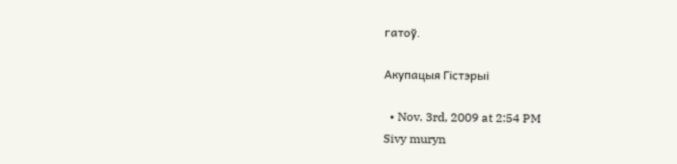гатоў.

Акупацыя Гістэрыі

  • Nov. 3rd, 2009 at 2:54 PM
Sivy muryn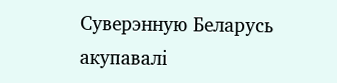Суверэнную Беларусь акупавалі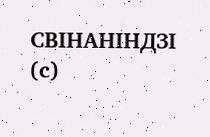СВІНАНІНДЗІ (с)